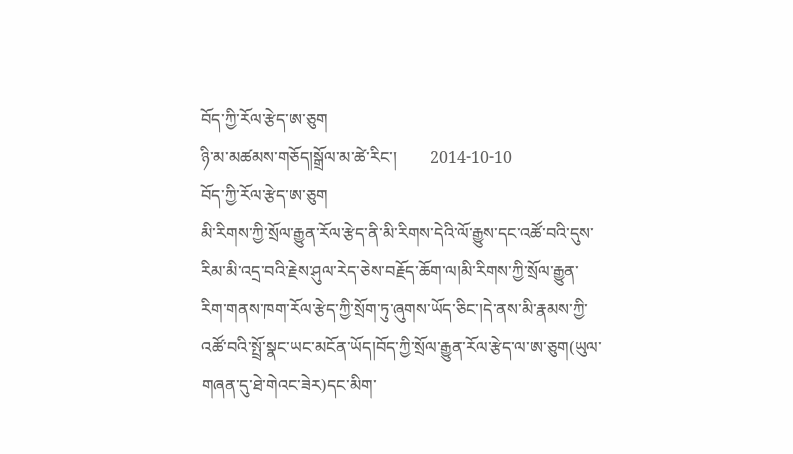བོད་ཀྱི་རོལ་རྩེད་ཨ་ཅུག
ཉི་མ་མཚམས་གཅོད།སྒྲོལ་མ་ཚེ་རིང་།        2014-10-10
བོད་ཀྱི་རོལ་རྩེད་ཨ་ཅུག
མི་རིགས་ཀྱི་སྲོལ་རྒྱུན་རོལ་རྩེད་ནི་མི་རིགས་དེའི་ལོ་རྒྱུས་དང་འཚོ་བའི་དུས་རིམ་མི་འདྲ་བའི་རྗེས་ཤུལ་རེད་ཅེས་བརྗོད་ཆོག་ལ།མི་རིགས་ཀྱི་སྲོལ་རྒྱུན་རིག་གནས་ཁག་རོལ་རྩེད་ཀྱི་སྲོག་ཏུ་ཞུགས་ཡོད་ཅིང་།དེ་ནས་མི་རྣམས་ཀྱི་འཚོ་བའི་སྤྲོ་སྣང་ཡང་མངོན་ཡོད།བོད་ཀྱི་སྲོལ་རྒྱུན་རོལ་རྩེད་ལ་ཨ་ཅུག(ཡུལ་གཞན་དུ་ཐེ་གེའང་ཟེར)དང་མིག་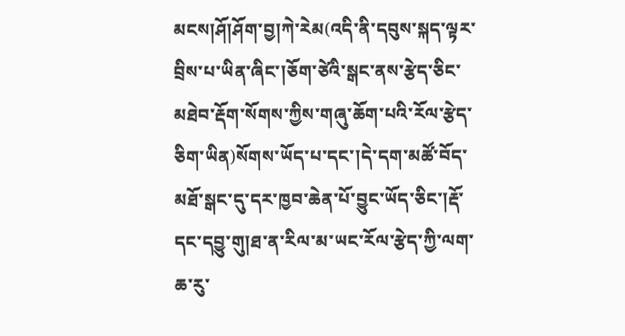མངས།ཤོ།ཤོག་བྱ།ཀེ་རེམ(འདི་ནི་དབུས་སྐད་ལྟར་བྲིས་པ་ཡིན་ཞིང་།ཅོག་ཙེའི་སྒང་ནས་རྩེད་ཅིང་མཐེབ་རྡོག་སོགས་ཀྱིས་གཞུ་ཆོག་པའི་རོལ་རྩེད་ཅིག་ཡིན)སོགས་ཡོད་པ་དང་།དེ་དག་མཚོ་བོད་མཐོ་སྒང་དུ་དར་ཁྱབ་ཆེན་པོ་བྱུང་ཡོད་ཅིང་།རྡོ་དང་དབྱུ་གུ།ཐ་ན་རིལ་མ་ཡང་རོལ་རྩེད་ཀྱི་ལག་ཆ་རུ་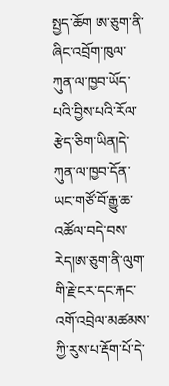སྤྱད་ཆོག ཨ་ཅུག་ནི་ཞིང་འབྲོག་ཁུལ་ཀུན་ལ་ཁྱབ་ཡོད་པའི་བྱིས་པའི་རོལ་རྩེད་ཅིག་ཡིན།དེ་ཀུན་ལ་ཁྱབ་དོན་ཡང་གཙོ་བོ་རྒྱུ་ཆ་འཚོལ་བདེ་བས་རེད།ཨ་ཅུག་ནི་ལུག་གི་རྗེ་ངར་དང་རྐང་འགོ་འབྲེལ་མཚམས་ཀྱི་རུས་པ་རྡོག་པོ་དེ་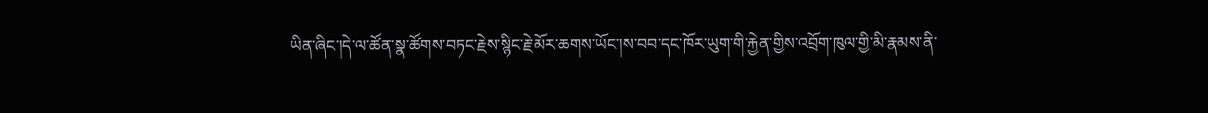ཡིན་ཞིང་།དེ་ལ་ཚོན་སྣ་ཚོགས་བཏང་རྗེས་སྙིང་རྗེ་མོར་ཆགས་ཡོང་།ས་བབ་དང་ཁོར་ཡུག་གི་རྐྱེན་གྱིས་འབྲོག་ཁུལ་གྱི་མི་རྣམས་ནི་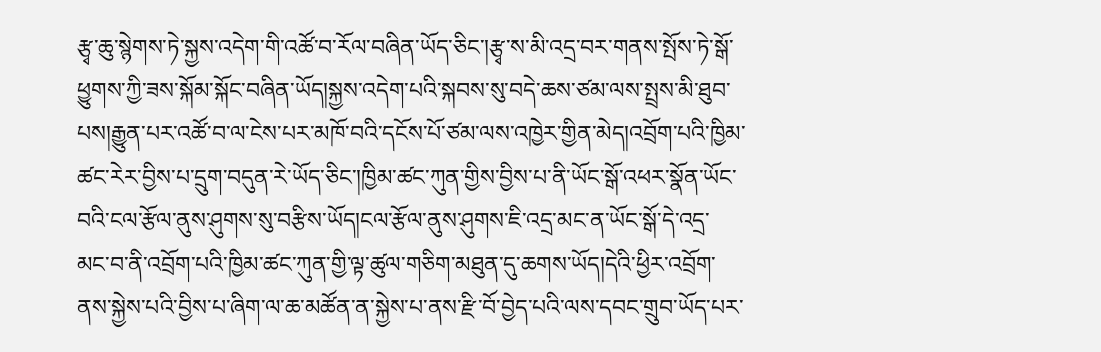རྩྭ་ཆུ་སྙེགས་ཏེ་སྐྱས་འདེག་གི་འཚོ་བ་རོལ་བཞིན་ཡོད་ཅིང་།རྩྭ་ས་མི་འདྲ་བར་གནས་སྤོས་ཏེ་སྒོ་ཕྱུགས་ཀྱི་ཟས་སྐོམ་སྐོང་བཞིན་ཡོད།སྐྱས་འདེག་པའི་སྐབས་སུ་བདེ་ཆས་ཙམ་ལས་སྤྲས་མི་ཐུབ་པས།རྒྱུན་པར་འཚོ་བ་ལ་ངེས་པར་མཁོ་བའི་དངོས་པོ་ཙམ་ལས་འཁྱེར་གྱིན་མེད།འབྲོག་པའི་ཁྱིམ་ཚང་རེར་བྱིས་པ་དྲུག་བདུན་རེ་ཡོད་ཅིང་།ཁྱིམ་ཚང་ཀུན་གྱིས་བྱིས་པ་ནི་ཡོང་སྒོ་འཕར་སྣོན་ཡོང་བའི་ངལ་རྩོལ་ནུས་ཤུགས་སུ་བརྩིས་ཡོད།ངལ་རྩོལ་ནུས་ཤུགས་ཇི་འདྲ་མང་ན་ཡོང་སྒོ་དེ་འདྲ་མང་བ་ནི་འབྲོག་པའི་ཁྱིམ་ཚང་ཀུན་གྱི་ལྟ་ཚུལ་གཅིག་མཐུན་དུ་ཆགས་ཡོད།དེའི་ཕྱིར་འབྲོག་ནས་སྐྱེས་པའི་བྱིས་པ་ཞིག་ལ་ཆ་མཚོན་ན་སྐྱེས་པ་ནས་རྫི་བོ་བྱེད་པའི་ལས་དབང་གྲུབ་ཡོད་པར་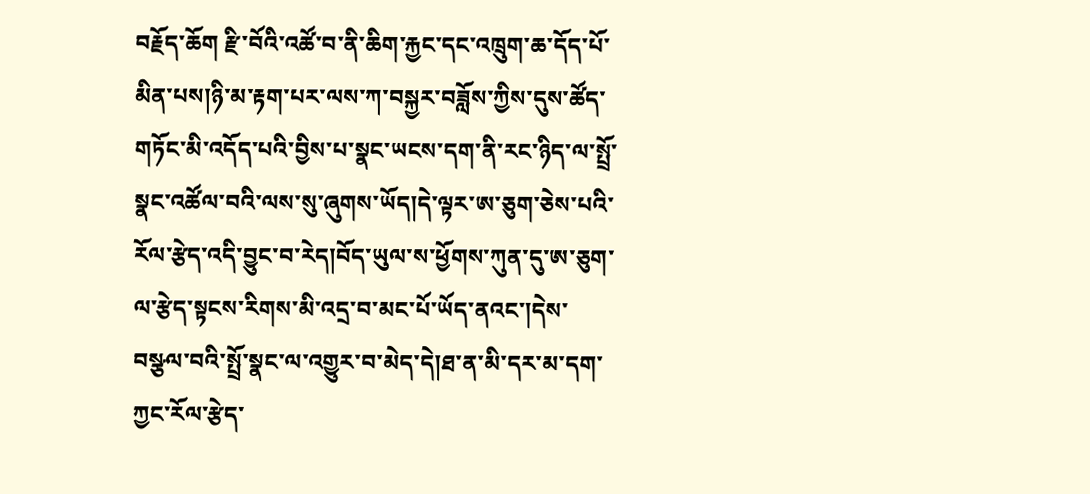བརྗོད་ཆོག རྫི་བོའི་འཚོ་བ་ནི་ཆིག་རྐྱང་དང་འཁྲུག་ཆ་དོད་པོ་མིན་པས།ཉི་མ་རྟག་པར་ལས་ཀ་བསྐྱར་བཟློས་ཀྱིས་དུས་ཚོད་གཏོང་མི་འདོད་པའི་བྱིས་པ་སྣང་ཡངས་དག་ནི་རང་ཉིད་ལ་སྤྲོ་སྣང་འཚོལ་བའི་ལས་སུ་ཞུགས་ཡོད།དེ་ལྟར་ཨ་ཅུག་ཅེས་པའི་རོལ་རྩེད་འདི་བྱུང་བ་རེད།བོད་ཡུལ་ས་ཕྱོགས་ཀུན་དུ་ཨ་ཅུག་ལ་རྩེད་སྟངས་རིགས་མི་འདྲ་བ་མང་པོ་ཡོད་ནའང་།དེས་བསྩལ་བའི་སྤྲོ་སྣང་ལ་འགྱུར་བ་མེད་དེ།ཐ་ན་མི་དར་མ་དག་ཀྱང་རོལ་རྩེད་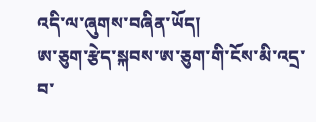འདི་ལ་ཞུགས་བཞིན་ཡོད།
ཨ་ཅུག་རྩེད་སྐབས་ཨ་ཅུག་གི་ངོས་མི་འདྲ་བ་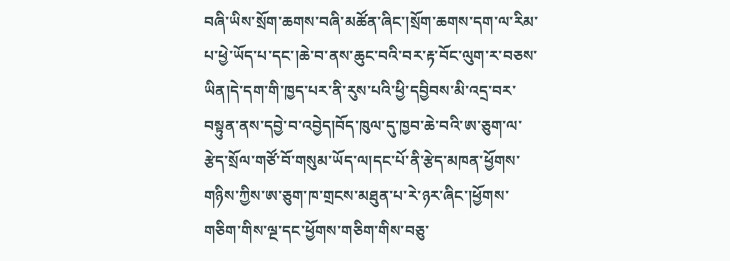བཞི་ཡིས་སྲོག་ཆགས་བཞི་མཚོན་ཞིང་།སྲོག་ཆགས་དག་ལ་རིམ་པ་ཕྱེ་ཡོད་པ་དང་།ཆེ་བ་ནས་ཆུང་བའི་བར་རྟ་བོང་ལུག་ར་བཅས་ཡིན།དེ་དག་གི་ཁྱད་པར་ནི་རུས་པའི་ཕྱི་དབྱིབས་མི་འདྲ་བར་བསྟུན་ནས་དབྱེ་བ་འབྱེད།བོད་ཁུལ་དུ་ཁྱབ་ཆེ་བའི་ཨ་ཅུག་ལ་རྩེད་སྲོལ་གཙོ་བོ་གསུམ་ཡོད་ལ།དང་པོ་ནི་རྩེད་མཁན་ཕྱོགས་གཉིས་ཀྱིས་ཨ་ཅུག་ཁ་གྲངས་མཐུན་པ་རེ་ཉར་ཞིང་།ཕྱོགས་གཅིག་གིས་ལྔ་དང་ཕྱོགས་གཅིག་གིས་བཅུ་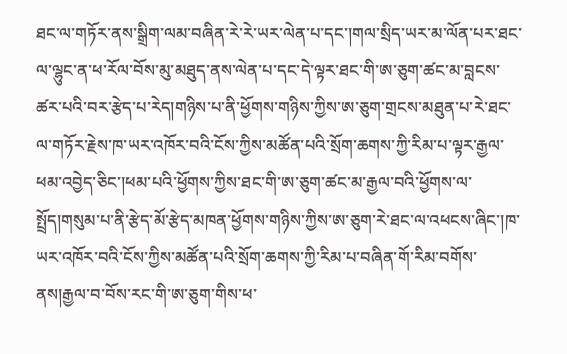ཐང་ལ་གཏོར་ནས་སྒྲིག་ལམ་བཞིན་རེ་རེ་ཡར་ལེན་པ་དང་།གལ་སྲིད་ཡར་མ་ལོན་པར་ཐང་ལ་ལྷུང་ན་ཕ་རོལ་བོས་མུ་མཐུད་ནས་ལེན་པ་དང་དེ་ལྟར་ཐང་གི་ཨ་ཅུག་ཚང་མ་བླངས་ཚར་པའི་བར་རྩེད་པ་རེད།གཉིས་པ་ནི་ཕྱོགས་གཉིས་ཀྱིས་ཨ་ཅུག་གྲངས་མཐུན་པ་རེ་ཐང་ལ་གཏོར་རྗེས་ཁ་ཡར་འཁོར་བའི་ངོས་ཀྱིས་མཚོན་པའི་སྲོག་ཆགས་ཀྱི་རིམ་པ་ལྟར་རྒྱལ་ཕམ་འབྱེད་ཅིང་།ཕམ་པའི་ཕྱོགས་ཀྱིས་ཐང་གི་ཨ་ཅུག་ཚང་མ་རྒྱལ་བའི་ཕྱོགས་ལ་སྤྲོད།གསུམ་པ་ནི་རྩེད་མོ་རྩེད་མཁན་ཕྱོགས་གཉིས་ཀྱིས་ཨ་ཅུག་རེ་ཐང་ལ་འཕངས་ཞིང་།ཁ་ཡར་འཁོར་བའི་ངོས་ཀྱིས་མཚོན་པའི་སྲོག་ཆགས་ཀྱི་རིམ་པ་བཞིན་གོ་རིམ་བགོས་ནས།རྒྱལ་བ་བོས་རང་གི་ཨ་ཅུག་གིས་ཕ་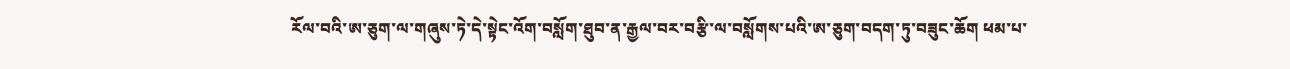རོལ་བའི་ཨ་ཅུག་ལ་གཞུས་ཏེ་དེ་སྟེང་འོག་བསློག་ཐུབ་ན་རྒྱལ་བར་བརྩི་ལ་བསློགས་པའི་ཨ་ཅུག་བདག་ཏུ་བཟུང་ཆོག ཕམ་པ་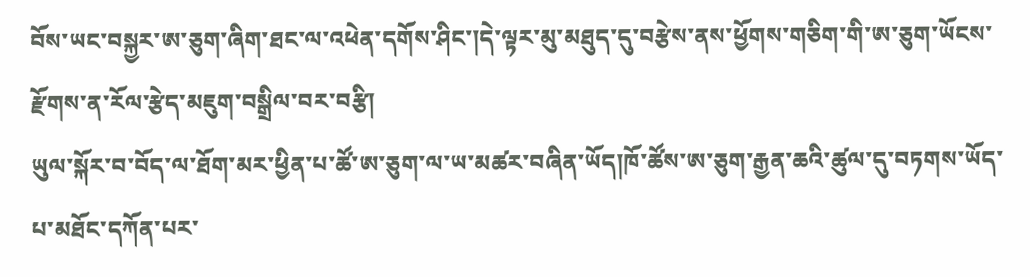བོས་ཡང་བསྐྱར་ཨ་ཅུག་ཞིག་ཐང་ལ་འཕེན་དགོས་ཤིང་།དེ་ལྟར་མུ་མཐུད་དུ་བརྩེས་ནས་ཕྱོགས་གཅིག་གི་ཨ་ཅུག་ཡོངས་རྫོགས་ན་རོལ་རྩེད་མཇུག་བསྒྲིལ་བར་བརྩི།
ཡུལ་སྐོར་བ་བོད་ལ་ཐོག་མར་ཕྱིན་པ་ཚོ་ཨ་ཅུག་ལ་ཡ་མཚར་བཞིན་ཡོད།ཁོ་ཚོས་ཨ་ཅུག་རྒྱན་ཆའི་ཚུལ་དུ་བཏགས་ཡོད་པ་མཐོང་དཀོན་པར་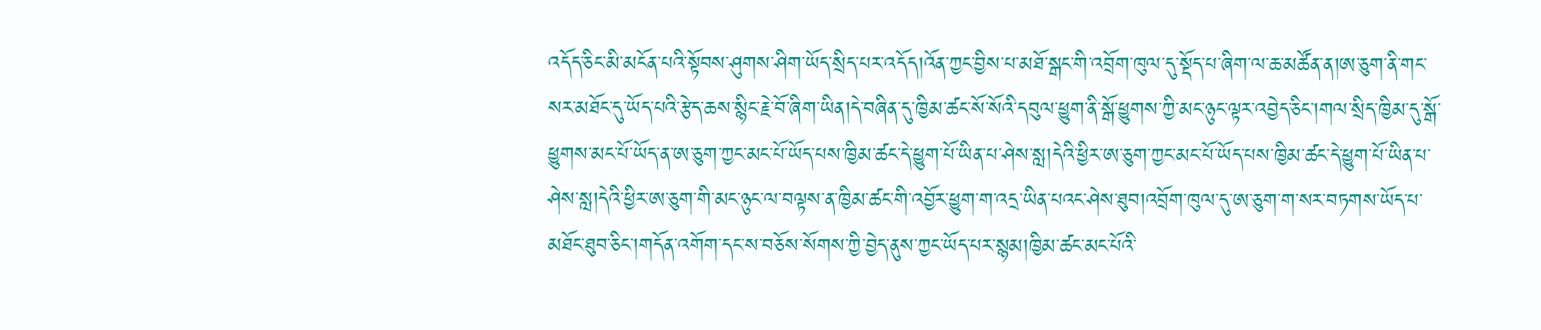འདོད་ཅིང་མི་མངོན་པའི་སྟོབས་ཤུགས་ཤིག་ཡོད་སྲིད་པར་འདོད།འོན་ཀྱང་བྱིས་པ་མཐོ་སྒང་གི་འབྲོག་ཁུལ་དུ་སྡོད་པ་ཞིག་ལ་ཆ་མཚོན་ན།ཨ་ཅུག་ནི་གང་སར་མཐོང་དུ་ཡོད་པའི་རྩེད་ཆས་སྙིང་རྗེ་བོ་ཞིག་ཡིན།དེ་བཞིན་དུ་ཁྱིམ་ཚང་སོ་སོའི་དབུལ་ཕྱུག་ནི་སྒོ་ཕྱུགས་ཀྱི་མང་ཉུང་ལྟར་འབྱེད་ཅིང་།གལ་སྲིད་ཁྱིམ་དུ་སྒོ་ཕྱུགས་མང་པོ་ཡོད་ན་ཨ་ཅུག་ཀྱང་མང་པོ་ཡོད་པས་ཁྱིམ་ཚང་དེ་ཕྱུག་པོ་ཡིན་པ་ཤེས་སླ།དེའི་ཕྱིར་ཨ་ཅུག་ཀྱང་མང་པོ་ཡོད་པས་ཁྱིམ་ཚང་དེ་ཕྱུག་པོ་ཡིན་པ་ཤེས་སླ།དེའི་ཕྱིར་ཨ་ཅུག་གི་མང་ཉུང་ལ་བལྟས་ན་ཁྱིམ་ཚང་གི་འབྱོར་ཕྱུག་ག་འདྲ་ཡིན་པའང་ཤེས་ཐུབ།འབྲོག་ཁུལ་དུ་ཨ་ཅུག་ག་སར་བཏགས་ཡོད་པ་མཐོང་ཐུབ་ཅིང་།གདོན་འགོག་དང་ས་བཅོས་སོགས་ཀྱི་བྱེད་ནུས་ཀྱང་ཡོད་པར་སྙམ།ཁྱིམ་ཚང་མང་པོའི་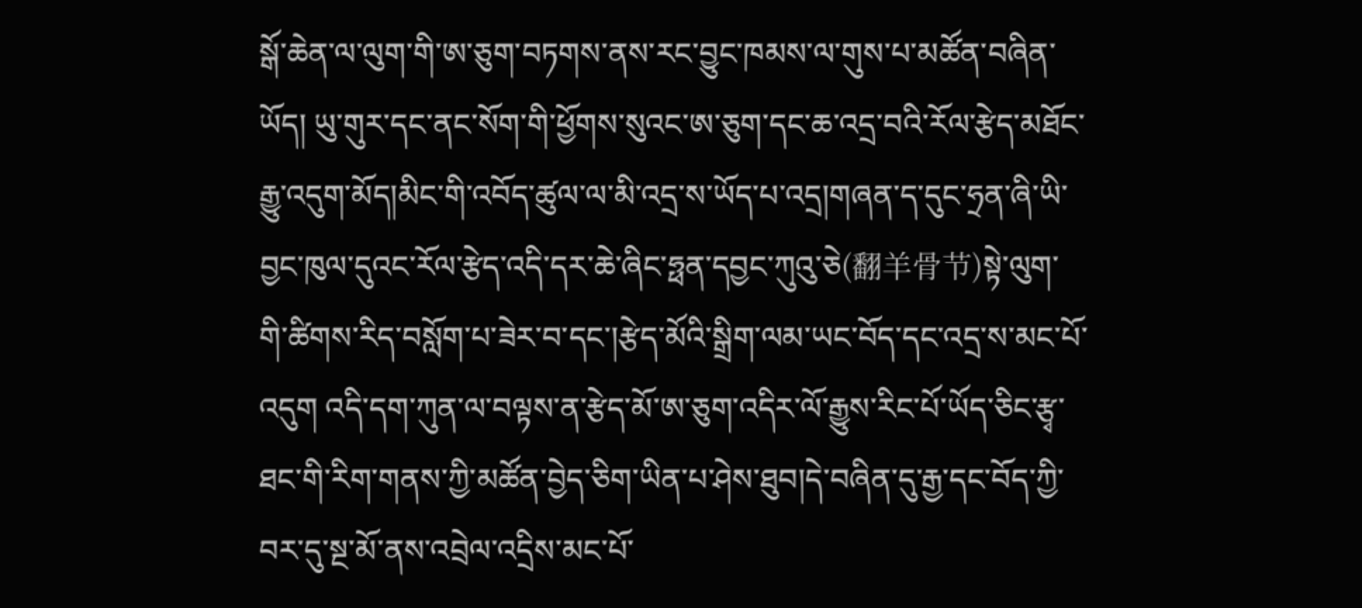སྒོ་ཆེན་ལ་ལུག་གི་ཨ་ཅུག་བཏགས་ནས་རང་བྱུང་ཁམས་ལ་གུས་པ་མཚོན་བཞིན་ཡོད། ཡུ་གུར་དང་ནང་སོག་གི་ཕྱོགས་སུའང་ཨ་ཅུག་དང་ཆ་འདྲ་བའི་རོལ་རྩེད་མཐོང་རྒྱུ་འདུག་མོད།མིང་གི་འབོད་ཚུལ་ལ་མི་འདྲ་ས་ཡོད་པ་འདྲ།གཞན་ད་དུང་ཧྲན་ཞི་ཡི་བྱང་ཁུལ་དུའང་རོལ་རྩེད་འདི་དར་ཆེ་ཞིང་ཧྥན་དབྱང་ཀུའུ་ཅེ(翻羊骨节)སྟེ་ལུག་གི་ཚིགས་རིད་བསློག་པ་ཟེར་བ་དང་།རྩེད་མོའི་སྒྲིག་ལམ་ཡང་བོད་དང་འདྲ་ས་མང་པོ་འདུག འདི་དག་ཀུན་ལ་བལྟས་ན་རྩེད་མོ་ཨ་ཅུག་འདིར་ལོ་རྒྱུས་རིང་པོ་ཡོད་ཅིང་རྩྭ་ཐང་གི་རིག་གནས་ཀྱི་མཚོན་བྱེད་ཅིག་ཡིན་པ་ཤེས་ཐུབ།དེ་བཞིན་དུ་རྒྱ་དང་བོད་ཀྱི་བར་དུ་སྔ་མོ་ནས་འབྲེལ་འདྲིས་མང་པོ་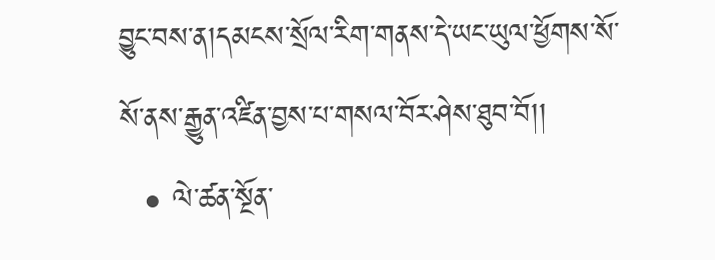བྱུང་བས་ན།དམངས་སྲོལ་རིག་གནས་དེ་ཡང་ཡུལ་ཕྱོགས་སོ་སོ་ནས་རྒྱུན་འཛིན་བྱས་པ་གསལ་བོར་ཤེས་ཐུབ་བོ།།
  • ལེ་ཚན་སྔོན་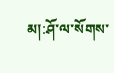མ།:ཤོ་ལ་སོགས་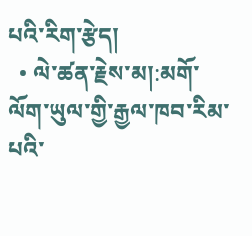པའི་རིག་རྩེད།
  • ལེ་ཚན་རྗེས་མ།:མགོ་ལོག་ཡུལ་གྱི་རྒྱལ་ཁབ་རིམ་པའི་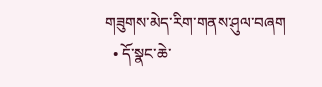གཟུགས་མེད་རིག་གནས་ཤུལ་བཞག
  • དོ་སྣང་ཆེ་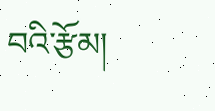བའི་རྩོམ།